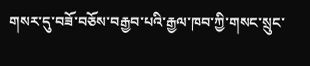གསར་དུ་བཟོ་བཅོས་བརྒྱབ་པའི་རྒྱལ་ཁབ་ཀྱི་གསང་སྲུང་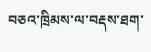བཅའ་ཁྲིམས་ལ་བརྡས་ཐག་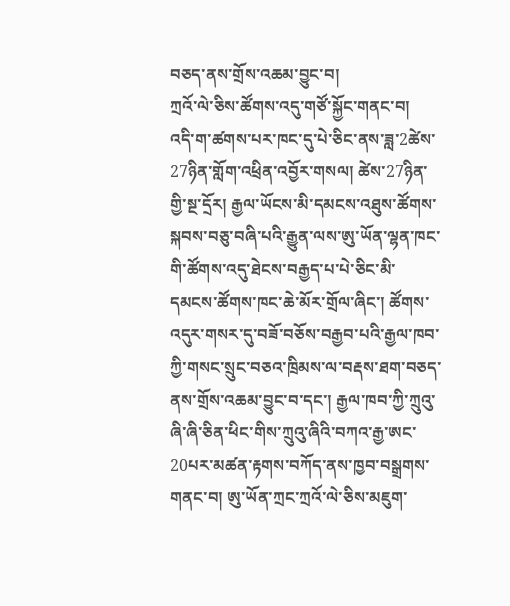བཅད་ནས་གྲོས་འཆམ་བྱུང་བ།
ཀྲའོ་ལེ་ཅིས་ཚོགས་འདུ་གཙོ་སྐྱོང་གནང་བ།
འདི་ག་ཚགས་པར་ཁང་དུ་པེ་ཅིང་ནས་ཟླ་2ཚེས་27ཉིན་གློག་འཕྲིན་འབྱོར་གསལ། ཚེས་27ཉིན་གྱི་སྔ་དྲོར། རྒྱལ་ཡོངས་མི་དམངས་འཐུས་ཚོགས་སྐབས་བཅུ་བཞི་པའི་རྒྱུན་ལས་ཨུ་ཡོན་ལྷན་ཁང་གི་ཚོགས་འདུ་ཐེངས་བརྒྱད་པ་པེ་ཅིང་མི་དམངས་ཚོགས་ཁང་ཆེ་མོར་གྲོལ་ཞིང་། ཚོགས་འདུར་གསར་དུ་བཟོ་བཅོས་བརྒྱབ་པའི་རྒྱལ་ཁབ་ཀྱི་གསང་སྲུང་བཅའ་ཁྲིམས་ལ་བརྡས་ཐག་བཅད་ནས་གྲོས་འཆམ་བྱུང་བ་དང་། རྒྱལ་ཁབ་ཀྱི་ཀྲུའུ་ཞི་ཞི་ཅིན་ཕིང་གིས་ཀྲུའུ་ཞིའི་བཀའ་རྒྱ་ཨང་20པར་མཚན་རྟགས་བཀོད་ནས་ཁྱབ་བསྒྲགས་གནང་བ། ཨུ་ཡོན་ཀྲང་ཀྲའོ་ལེ་ཅིས་མཇུག་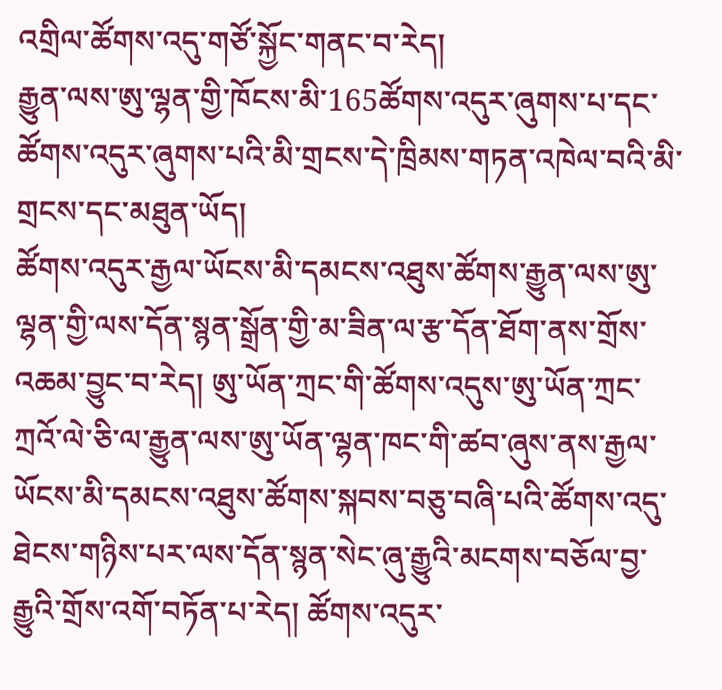འགྲིལ་ཚོགས་འདུ་གཙོ་སྐྱོང་གནང་བ་རེད།
རྒྱུན་ལས་ཨུ་ལྷན་གྱི་ཁོངས་མི་165ཚོགས་འདུར་ཞུགས་པ་དང་ཚོགས་འདུར་ཞུགས་པའི་མི་གྲངས་དེ་ཁྲིམས་གཏན་འཁེལ་བའི་མི་གྲངས་དང་མཐུན་ཡོད།
ཚོགས་འདུར་རྒྱལ་ཡོངས་མི་དམངས་འཐུས་ཚོགས་རྒྱུན་ལས་ཨུ་ལྷན་གྱི་ལས་དོན་སྙན་སྒྲོན་གྱི་མ་ཟིན་ལ་རྩ་དོན་ཐོག་ནས་གྲོས་འཆམ་བྱུང་བ་རེད། ཨུ་ཡོན་ཀྲང་གི་ཚོགས་འདུས་ཨུ་ཡོན་ཀྲང་ཀྲའོ་ལེ་ཅི་ལ་རྒྱུན་ལས་ཨུ་ཡོན་ལྷན་ཁང་གི་ཚབ་ཞུས་ནས་རྒྱལ་ཡོངས་མི་དམངས་འཐུས་ཚོགས་སྐབས་བཅུ་བཞི་པའི་ཚོགས་འདུ་ཐེངས་གཉིས་པར་ལས་དོན་སྙན་སེང་ཞུ་རྒྱུའི་མངགས་བཅོལ་བྱ་རྒྱུའི་གྲོས་འགོ་བཏོན་པ་རེད། ཚོགས་འདུར་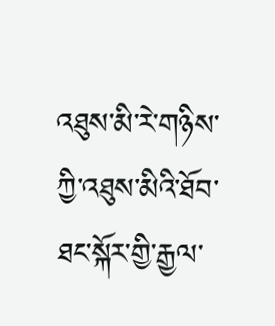འཐུས་མི་རེ་གཉིས་ཀྱི་འཐུས་མིའི་ཐོབ་ཐང་སྐོར་གྱི་རྒྱལ་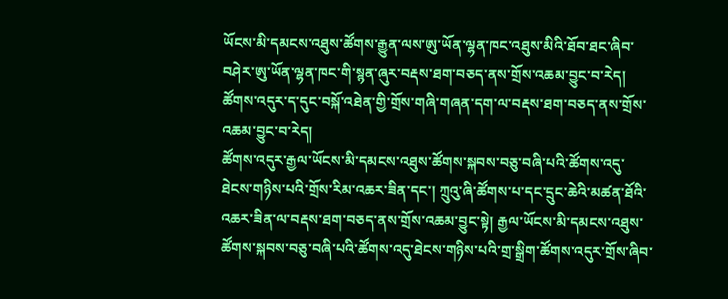ཡོངས་མི་དམངས་འཐུས་ཚོགས་རྒྱུན་ལས་ཨུ་ཡོན་ལྷན་ཁང་འཐུས་མིའི་ཐོབ་ཐང་ཞིབ་བཤེར་ཨུ་ཡོན་ལྷན་ཁང་གི་སྙན་ཞུར་བརྡས་ཐག་བཅད་ནས་གྲོས་འཆམ་བྱུང་བ་རེད།
ཚོགས་འདུར་ད་དུང་བསྐོ་འཐེན་གྱི་གྲོས་གཞི་གཞན་དག་ལ་བརྡས་ཐག་བཅད་ནས་གྲོས་འཆམ་བྱུང་བ་རེད།
ཚོགས་འདུར་རྒྱལ་ཡོངས་མི་དམངས་འཐུས་ཚོགས་སྐབས་བཅུ་བཞི་པའི་ཚོགས་འདུ་ཐེངས་གཉིས་པའི་གྲོས་རིམ་འཆར་ཟིན་དང་། ཀྲུའུ་ཞི་ཚོགས་པ་དང་དྲུང་ཆེའི་མཚན་ཐོའི་འཆར་ཟིན་ལ་བརྡས་ཐག་བཅད་ནས་གྲོས་འཆམ་བྱུང་སྟེ། རྒྱལ་ཡོངས་མི་དམངས་འཐུས་ཚོགས་སྐབས་བཅུ་བཞི་པའི་ཚོགས་འདུ་ཐེངས་གཉིས་པའི་གྲ་སྒྲིག་ཚོགས་འདུར་གྲོས་ཞིབ་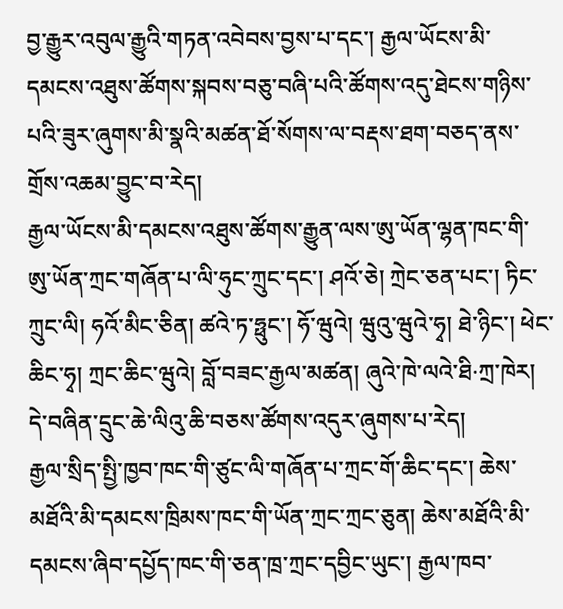བྱ་རྒྱུར་འབུལ་རྒྱུའི་གཏན་འབེབས་བྱས་པ་དང་། རྒྱལ་ཡོངས་མི་དམངས་འཐུས་ཚོགས་སྐབས་བཅུ་བཞི་པའི་ཚོགས་འདུ་ཐེངས་གཉིས་པའི་ཟུར་ཞུགས་མི་སྣའི་མཚན་ཐོ་སོགས་ལ་བརྡས་ཐག་བཅད་ནས་གྲོས་འཆམ་བྱུང་བ་རེད།
རྒྱལ་ཡོངས་མི་དམངས་འཐུས་ཚོགས་རྒྱུན་ལས་ཨུ་ཡོན་ལྷན་ཁང་གི་ཨུ་ཡོན་ཀྲང་གཞོན་པ་ལི་ཧུང་ཀྲུང་དང་། ཤའོ་ཅེ། ཀྲེང་ཅན་པང་། ཏིང་ཀྲུང་ལི། ཧའོ་མིང་ཅིན། ཚའེ་ཏ་ཧྥུང་། ཧོ་ཝུའེ། ཝུའུ་ཝུའེ་ཧྭ། ཐེ་ཉིང་། ཕེང་ཆིང་ཧྭ། ཀྲང་ཆིང་ཝུའེ། བློ་བཟང་རྒྱལ་མཚན། ཞུའེ་ཁེ་ལའེ་ཐི·ཀྲ་ཁེར། དེ་བཞིན་དྲུང་ཆེ་ལིའུ་ཆི་བཅས་ཚོགས་འདུར་ཞུགས་པ་རེད།
རྒྱལ་སྲིད་སྤྱི་ཁྱབ་ཁང་གི་ཙུང་ལི་གཞོན་པ་ཀྲང་གོ་ཆིང་དང་། ཆེས་མཐོའི་མི་དམངས་ཁྲིམས་ཁང་གི་ཡོན་ཀྲང་ཀྲང་ཅུན། ཆེས་མཐོའི་མི་དམངས་ཞིབ་དཔྱོད་ཁང་གི་ཅན་ཁྲ་ཀྲང་དབྱིང་ཡུང་། རྒྱལ་ཁབ་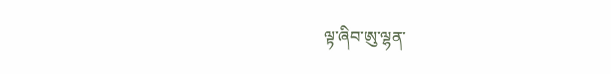ལྟ་ཞིབ་ཨུ་ལྷན་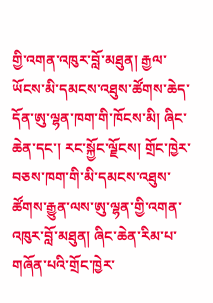གྱི་འགན་འཁུར་བློ་མཐུན། རྒྱལ་ཡོངས་མི་དམངས་འཐུས་ཚོགས་ཆེད་དོན་ཨུ་ལྷན་ཁག་གི་ཁོངས་མི། ཞིང་ཆེན་དང་། རང་སྐྱོང་ལྗོངས། གྲོང་ཁྱེར་བཅས་ཁག་གི་མི་དམངས་འཐུས་ཚོགས་རྒྱུན་ལས་ཨུ་ལྷན་གྱི་འགན་འཁུར་བློ་མཐུན། ཞིང་ཆེན་རིམ་པ་གཞོན་པའི་གྲོང་ཁྱེར་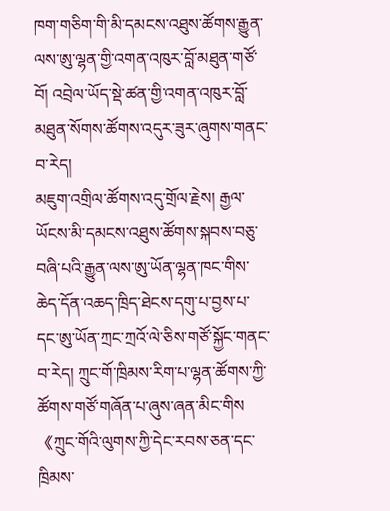ཁག་གཅིག་གི་མི་དམངས་འཐུས་ཚོགས་རྒྱུན་ལས་ཨུ་ལྷན་གྱི་འགན་འཁུར་བློ་མཐུན་གཙོ་བོ། འབྲེལ་ཡོད་སྡེ་ཚན་གྱི་འགན་འཁུར་བློ་མཐུན་སོགས་ཚོགས་འདུར་ཟུར་ཞུགས་གནང་བ་རེད།
མཇུག་འགྲིལ་ཚོགས་འདུ་གྲོལ་རྗེས། རྒྱལ་ཡོངས་མི་དམངས་འཐུས་ཚོགས་སྐབས་བཅུ་བཞི་པའི་རྒྱུན་ལས་ཨུ་ཡོན་ལྷན་ཁང་གིས་ཆེད་དོན་འཆད་ཁྲིད་ཐེངས་དགུ་པ་བྱས་པ་དང་ཨུ་ཡོན་ཀྲང་ཀྲའོ་ལེ་ཅིས་གཙོ་སྐྱོང་གནང་བ་རེད། ཀྲུང་གོ་ཁྲིམས་རིག་པ་ལྷན་ཚོགས་ཀྱི་ཚོགས་གཙོ་གཞོན་པ་ཞུས་ཞན་མིང་གིས《ཀྲུང་གོའི་ལུགས་ཀྱི་དེང་རབས་ཅན་དང་ཁྲིམས་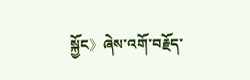སྐྱོང》ཞེས་འགོ་བརྗོད་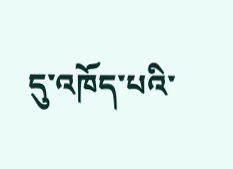དུ་འཁོད་པའི་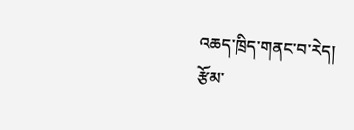འཆད་ཁྲིད་གནང་བ་རེད།
རྩོམ་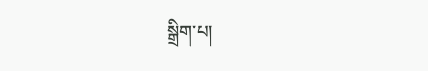སྒྲིག་པ།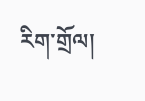རིག་གྲོལ།